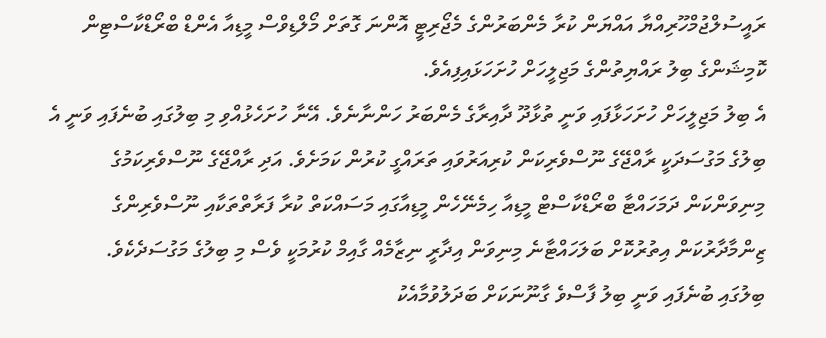ރައީސުލްޖުމްހޫރިއްޔާ އައްޔަން ކުރާ މެންބަރުންގެ މެޖޯރިޓީ އޮންނަ ގޮތަށް މޯލްޑިވްސް މީޑިއާ އެންޑް ބްރޯޑްކާސްޓިން ކޮމިޝަންގެ ބިލު ރައްޔިތުންގެ މަޖިލީހަށް ހުށަހަޅައިފިއެވެ.
އެ ބިލު މަޖިލީހަށް ހުށަހަޅާފައި ވަނީ ތުޅާދޫ ދާއިރާގެ މެންބަރު ހަންނާނެވެ. އޭނާ ހުށަހެޅުއްވި މި ބިލުގައި ބުނެފައި ވަނީ އެ ބިލުގެ މަގުސަދަކީ ރާއްޖޭގެ ނޫސްވެރިކަން ކުރިއަރުވައި ތަރައްގީ ކުރުން ކަމަށެވެ. އަދި ރާއްޖޭގެ ނޫސްވެރިކަމުގެ މިނިވަންކަން ދަމަހައްޓާ ބްރޯޑްކާސްޓް މީޑިއާ ހިމެނޭހެން މީޑިއާގައި މަސައްކަތް ކުރާ ފަރާތްތަކާއި ނޫސްވެރިންގެ ޒިންމާދާރުކަން އިތުރުކޮށް ބަލަހައްޓާނެ މިނިވަން އިދާރީ ނިޒާމެއް ގާއިމް ކުރުމަކީ ވެސް މި ބިލުގެ މަގުސަދެކެވެ.
ބިލުގައި ބުނެފައި ވަނީ ބިލު ފާސްވެ ގާނޫނަކަށް ބަދަލުވުމާއެކު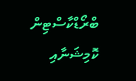ބްރޯޑްކާސްޓިން ކޮމިޝަނާއި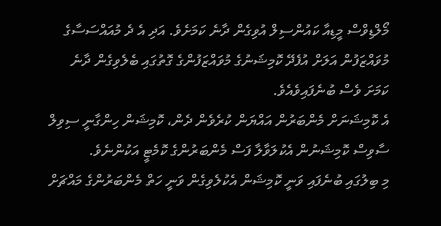މޯލްޑިވްސް މީޑިއާ ކައުންސިލް އުވިގެން ދާނެ ކަމަށެވެ. އަދި އެ ދެ މުއައްސަސާގެ މުވައްޒަފުން އަލަށް އުފެދޭ ކޮމިޝަނުގެ މުވައްޒަފުންގެ ގޮތުގައި ބެލެވިގެން ދާނެ ކަމަށަ ވެސް ބުނެފައިވެއެވެ.
އެ ކޮމިޝަނަށް މެންބަރުން އައްޔަން ކުރެވެން ދެން، ކޮމިޝަން ހިންގާނީ ސިވިލް ސާވިސް ކޮމިޝަނުން އެކުލަވާލާ ފަސް މެންބަރުންގެ ކޮމެޓީ އަކުންނެވެ.
މި ބިލުގައި ބުނެފައި ވަނީ ކޮމިޝަން އެކުލެވިގެން ވަނީ ހަތް މެންބަރުންގެ މައްޗަށް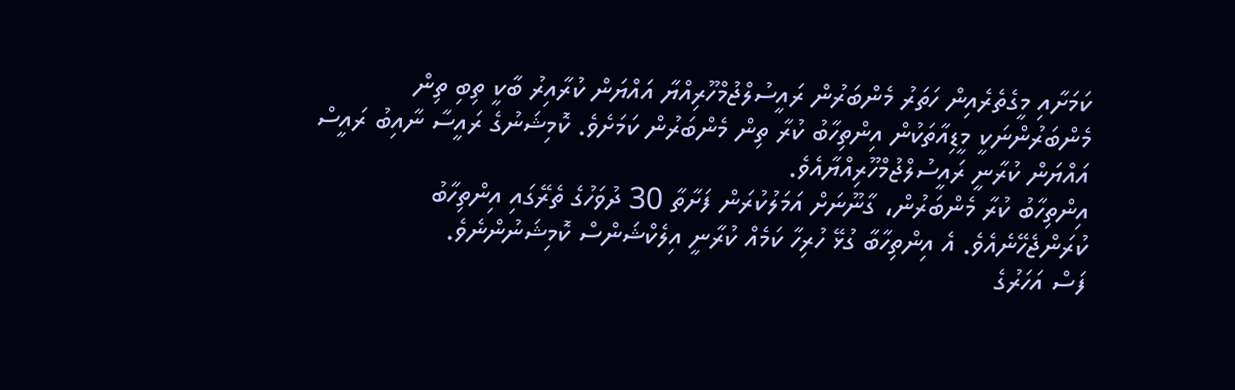ކަމަށާއި މީގެތެރެއިން ހަތަރު މެންބަރުން ރައީސުލްޖުމްހޫރިއްޔާ އައްޔަން ކުރާއިރު ބާކީ ތިބި ތިން މެންބަރުންނަކީ މީޑިއާތަކުން އިންތިހާބު ކުރާ ތިން މެންބަރުން ކަމަށެވެ. ކޮމިޝަނުގެ ރައީސާ ނާއިބު ރައީސް އައްޔަން ކުރާނީ ރައީސުލްޖުމްހޫރިއްޔާއެވެ.
އިންތިހާބު ކުރާ މެންބަރުން، ގާނޫނަށް އަމަލުކުރަން ފަށާތާ 30 ދުވަހުގެ ތެރޭގައި އިންތިހާބު ކުރަންޖެހޭނެއެވެ. އެ އިންތިހާބާ ގުޅޭ ހުރިހާ ކަމެއް ކުރާނީ އިލެކްޝަންސް ކޮމިޝަނުންނެވެ.
ފަސް އަހަރުގެ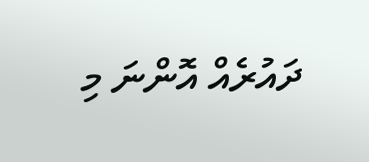ދައުރެއް އޮންނަ މި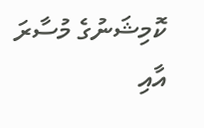ކޮމިޝަނުގެ މުސާރަ އާއި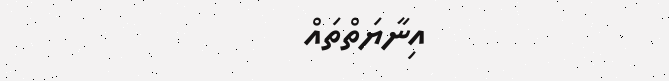އިނާޔަތްތައް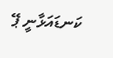ކަނޑައަޅާނީ ޕޭ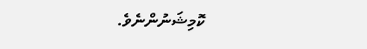ކޮމިޝަނުންނެވެ.